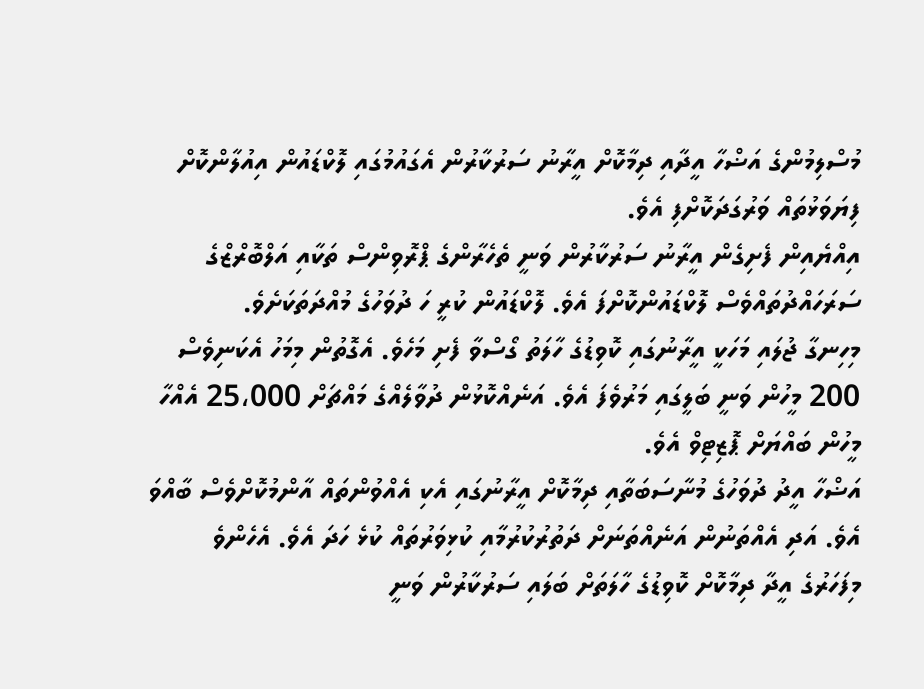މުސްލިމުންގެ އަޟްހާ އީދާއި ދިމާކޮށް އީރާނު ސަރުކާރުން އެގައުމުގައި ލޮކްޑައުން އިއުލާންކޮށް ފިޔަވަޅުތައް ވަރުގަދަކޮށްފި އެވެ.
އިއްޔެއިން ފެށިގެން އީރާނު ސަރުކާރުން ވަނީ ތެހެރާންގެ ޕްރޮވިންސް ތަކާއި އަލްބޮރްޒްގެ ސަރަހައްދުތައްވެސް ލޮކްޑައުންކޮށްފަ އެވެ. ލޮކްޑައުން ކުރީ ހަ ދުވަހުގެ މުއްދަތަކަށެވެ.
މިހިނގާ ޖުލައި މަހަކީ އީރާނުގައި ކޮވިޑުގެ ހާލަތު ގޯސްވާ ފެށި މަހެވެ. އެގޮތުން މިމަހު އެކަނިވެސް 200 މީހުން ވަނީ ބަލީގައި މަރުވެފަ އެވެ. އަނެއްކޮޅުން ދުވާލެއްގެ މައްޗަށް 25،000 އެއްހާ މީހުން ބައްޔަށް ޕޮޒިޓިވް އެވެ.
އަޟްހާ އީދު ދުވަހުގެ މުނާސަބަތާއި ދިމާކޮށް އީރާނުގައި އެކި އެއްވުންތައް އާންމުކޮށްވެސް ބާއްވަ އެވެ. އަދި އެއްތަނުން އަނެއްތަނަށް ދަތުރުކުރުމާއި ކުޅިވަރުތައް ކުޅެ ހަދަ އެވެ. އެހެންވެ މިފަހަރުގެ އީދާ ދިމާކޮށް ކޮވިޑުގެ ހާލަތަށް ބަލައި ސަރުކާރުން ވަނީ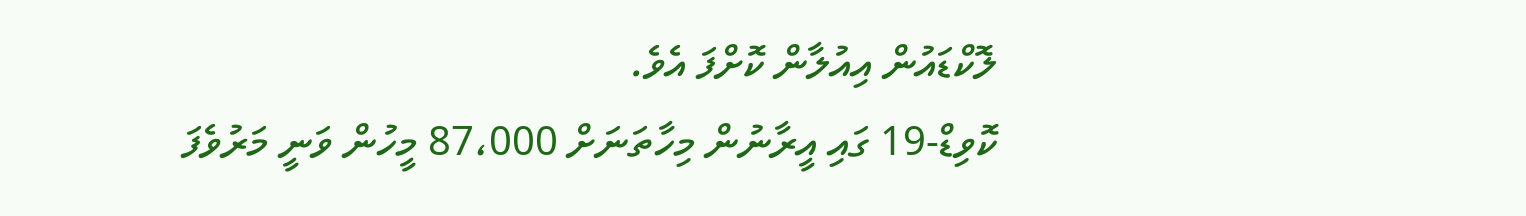ލޮކްޑައުން އިއުލާން ކޮށްފަ އެވެ.
ކޮވިޑް-19 ގައި އީރާނުން މިހާތަނަށް 87،000 މީހުން ވަނީ މަރުވެފަ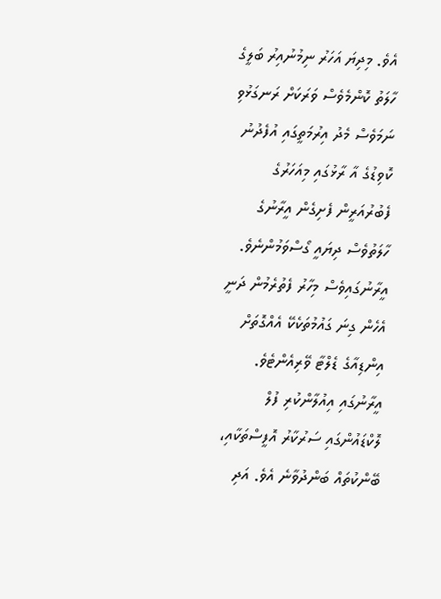އެވެ. މިދިޔަ އަހަރު ނިމުނުއިރު ބަލީގެ ހާލަތު ކޮންމެވެސް ވަރަކަށް ރަނގަޅުވި ނަމަވެސް މެދު އިރުމަތީގައި އުފެދުނު ކޮވިޑުގެ އާ ރާޅުގައި މިއަހަރުގެ ފެބުރުއަރީން ފެށިގެން އީރާނުގެ ހާލަތުވެސް ދިޔައީ ގޯސްވަމުންނެވެ.
އީރާނުގައިވެސް މިހާރު ފެތުރެމުން ދަނީ އެހެން ގިނަ ގައުމުތަކެކޭ އެއްގޮތަށް އިންޑިއާގެ ޑެލްޓާ ވޭރިއެންޓެވެ. އީރާނުގައި އިއުލާންކުރި ފުލް ލޮކްޑައުންގައި ސަރުކާރު އޮފީސްތަކާއި، ބޭންކުތައް ބަންދުވާނެ އެވެ. އަދި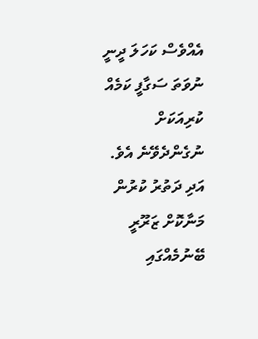އެއްވެސް ކަހަލަ ދީނީ ނުވަތަ ސަގާފީ ކަމެއް ކުރިއަކަށް ނުގެންދެވޭނެ އެވެ. އަދި ދަތުރު ކުރުން މަނާކޮށް ޒަރޫރީ ބޭނުމެއްގައި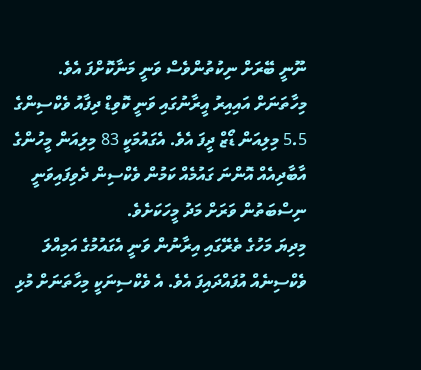ނޫނީ ބޭރަށް ނިކުތުންވެސް ވަނީ މަނާކޮށްފަ އެވެ.
މިހާތަނަށް އައިއިރު އީރާނުގައި ވަނީ ކޮވިޑް ދިފާއު ވެކްސިންގެ 5.5 މިލިއަން ޑޯޒް ދީފަ އެވެ. އެގައުމަކީ 83 މިލިއަން މީހުންގެ އާބާދިއެއް އޮންނަ ގައުމެއް ކަމުން ވެކްސިން ދެވިފައިވަނީ ނިސްބަތުން ވަރަށް މަދު މީހަކަށެވެ.
މިދިޔަ މަހުގެ ތެރޭގައި އިރާނުން ވަނީ އެގައުމުގެ އަމިއްލަ ވެކްސިނެއް އުފައްދައިފަ އެވެ. އެ ވެކްސިނަކީ މިހާތަނަށް މުޅި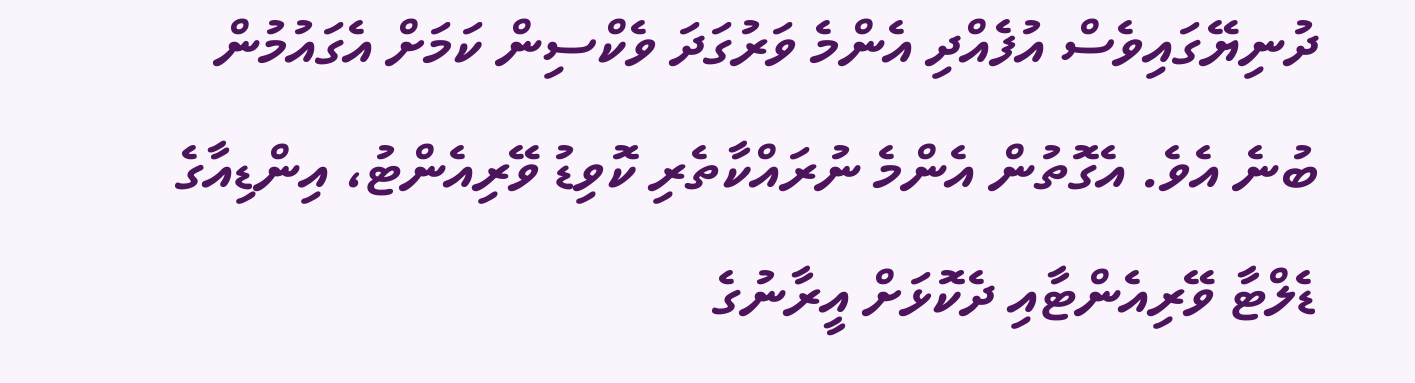ދުނިޔޭގައިވެސް އުފެއްދި އެންމެ ވަރުގަދަ ވެކްސިން ކަމަށް އެގައުމުން ބުނެ އެވެ. އެގޮތުން އެންމެ ނުރައްކާތެރި ކޮވިޑު ވޭރިއެންޓު، އިންޑިއާގެ ޑެލްޓާ ވޭރިއެންޓާއި ދެކޮޅަށް އީރާނުގެ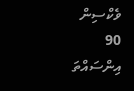ވެކްސިން 90 އިންސައްތަ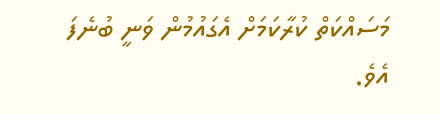މަސައްކަތް ކުރާކަމަށް އެގައުމުން ވަނީ ބުނެފަ އެވެ.